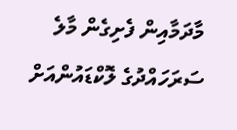މާދަމާއިން ފެށިގެން މާލެ ސަރަހައްދުގެ ލޮކްޑައުންއަށް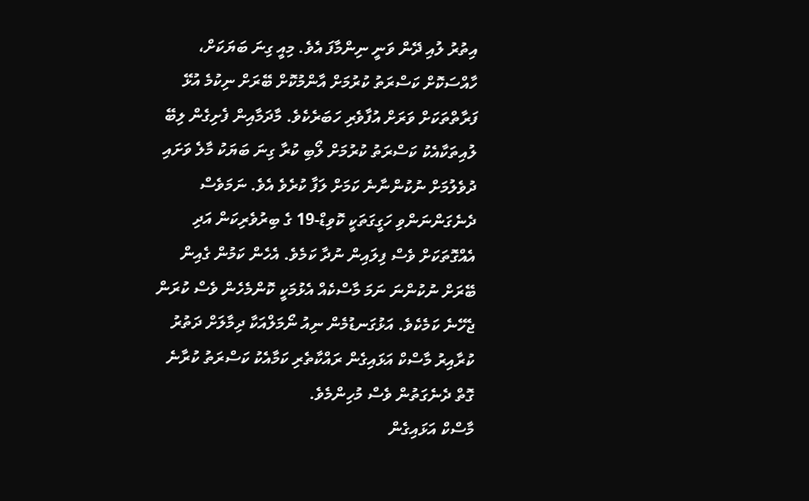އިތުރު ލުއި ދޭން ވަނީ ނިންމާފަ އެވެ. މިއީ ގިނަ ބަޔަކަށް، ހާއްސަކޮށް ކަސްރަތު ކުރުމަށް އާންމުކޮށް ބޭރަށް ނިކުމެ އުޅޭ ފަރާތްތަކަށް ވަރަށް އުފާވެރި ހަބަރެކެވެ. މާދަމާއިން ފެށިގެން ލިބޭ ލުއިތަކާއެކު ކަސްރަތު ކުރުމަށް ލޯބި ކުރާ ގިނަ ބަޔަކު މާލެ ވަށައި ދުވެލުމަށް ނުކުންނާނެ ކަމަށް ލަފާ ކުރެވެ އެވެ. ނަމަވެސް ދެނެގަންނަންވި ހަގީގަތަކީ ކޮވިޑް-19 ގެ ބިރުވެރިކަން އަދި އެއްގޮތަކަށް ވެސް ފިލައިން ނުދާ ކަމެވެ. އެހެން ކަމުން ގެއިން ބޭރަށް ނުކުންނަ ނަމަ މާސްކެއް އެޅުމަކީ ކޮންމެހެން ވެސް ކުރަން ޖެހޭނެ ކަމެކެވެ. އަޅުގަނޑުމެން ނިއު ނޯމަލްއަކާ ދިމާލަށް ދަތުރު ކުރާއިރު މާސްކް އަޅައިގެން ރައްކާތެރި ކަމާއެކު ކަސްރަތު ކުރާނެ ގޮތް ދެނެގަތުން ވެސް މުހިންމެވެ.
މާސްކް އަޅައިގެން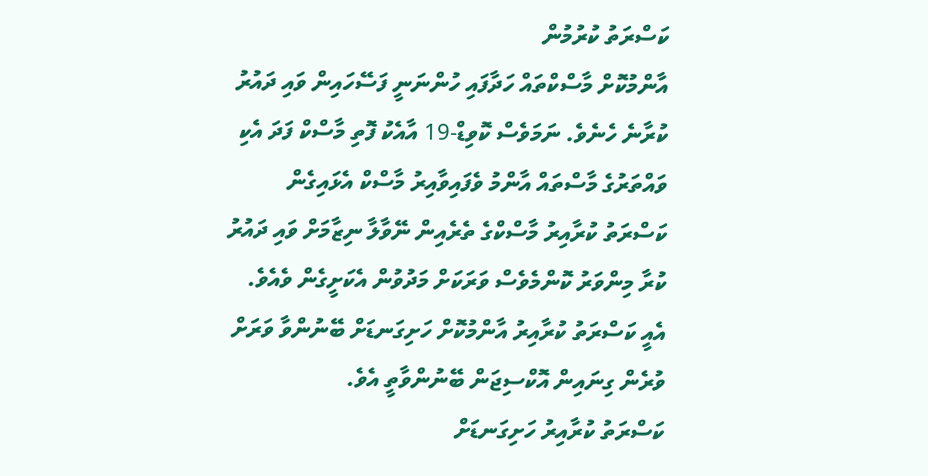ކަސްރަތު ކުރުމުން
އާންމުކޮށް މާސްކްތައް ހަދާފައި ހުންނަނީ ފަސޭހައިން ވައި ދައުރު ކުރާނެ ހެނެވެ. ނަމަވެސް ކޮވިޑް-19 އާއެކު ފޮތި މާސްކް ފަދަ އެކި ވައްތަރުގެ މާސްތައް އާންމު ވެފައިވާއިރު މާސްކް އެޅައިގެން ކަސްރަތު ކުރާއިރު މާސްކްގެ ތެރެއިން ނޭވާލާ ނިޒާމަށް ވައި ދައުރު ކުރާ މިންވަރު ކޮންމެވެސް ވަރަކަށް މަދުވުން އެކަށީގެން ވެއެވެ. އެއީ ކަސްރަތު ކުރާއިރު އާންމުކޮށް ހަށިގަނޑަށް ބޭނުންވާ ވަރަށް ވުރެން ގިނައިން އޮކްސިޖަން ބޭނުންވާތީ އެވެ.
ކަސްރަތު ކުރާއިރު ހަށިގަނޑަށް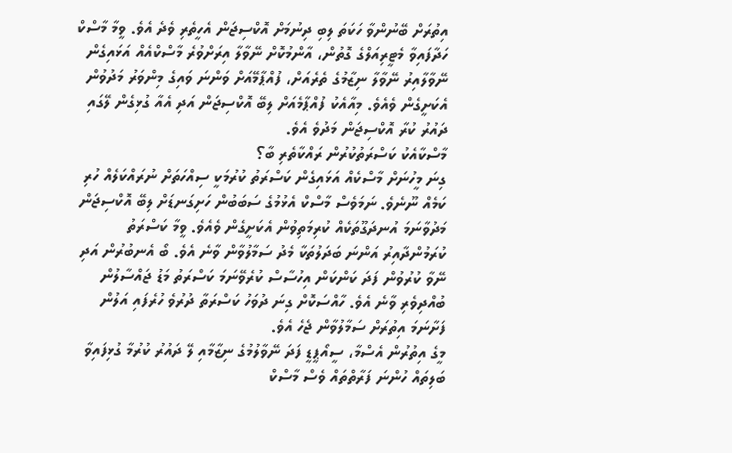އިތުރަށް ބޭނުންވާ ހަކަތަ ލިބި ދިނުމަށް އޮކްސިޖަން އެހީތެރި ވެދެ އެވެ. ވީމާ މާސްކް ހަދާފައިވާ މެޓީރިއަލްގެ ގޮތުން، އާންމުކޮށް ނޭވާލާ އިރަށްވުރެ މާސްކްއެއް އަޅައިގެން ނޭވާލާއިރު ނޭވާލާ ނިޒާމުގެ ތެރެއަށް، ފުއްޕާމޭއަށް ވަންނަ ވައިގެ މިންވަރު މަދުވުން އެކަށީގެން ވެއެވެ. މިއާއެކު ފުއްޕާމެއަށް ލިބޭ އޮކްސިޖަން އަދި އެއާ ގުޅިގެން ލޭގައި ދައުރު ކުރާ އޮކްސިޖަން މަދުވެ އެވެ.
މާސްކާއެކު ކަސްރަތުކުރުން ރައްކާތެރި ބާ؟
ގިނަ މީހުނަށް މާސްކެއް އަޅައިގެން ކަސްރަތު ކުރުމަކީ ސިއްހަތަށް ނުރައްކަލެއް ހުރި ކަމެއް ނޫނެވެ. ނަމަވެސް މާސްކް އެޅުމުގެ ސަބަބުން ހަށިގަނޑަށް ލިބޭ އޮކްސިޖަން މަދުވާނަމަ އުނދަގޫތަކެއް ކުރިމަތިވުން އެކަށީގެން ވެއެވެ. ވީމާ ކަސްރަތު ކުރަމުންދާއިރު އަންނަ ބަދަލުތަކާ މެދު ސަމާލުވާން ވާނެ އެވެ. ބޯ އެނބުރުން އަދި ނޭވާ ކުރުވުން ފަދަ ކަންކަން އިހުސާސް ކުރެވޭނަމަ ކަސްރަތު މަޑު ޖައްސާލުން ބުއްދިވެރި ވާނެ އެވެ. ހާއްސަކޮށް ގިނަ ދުވަހު ކަސްރަތާ ދުރުވެ ހުރެފައި އަލުން ފަށާނަމަ އިތުރަށް ސަމާލުވާން ޖެހެ އެވެ.
މީގެ އިތުރުން އެސްމާ، ސީއޯޕީޑީ ފަދަ ނޭވާލުމުގެ ނިޒާމާއި ލޭ ދައުރު ކުރުމާ ގުޅިފައިވާ ބަލިތައް ހުންނަ ފަރާތްތައް ވެސް މާސްކް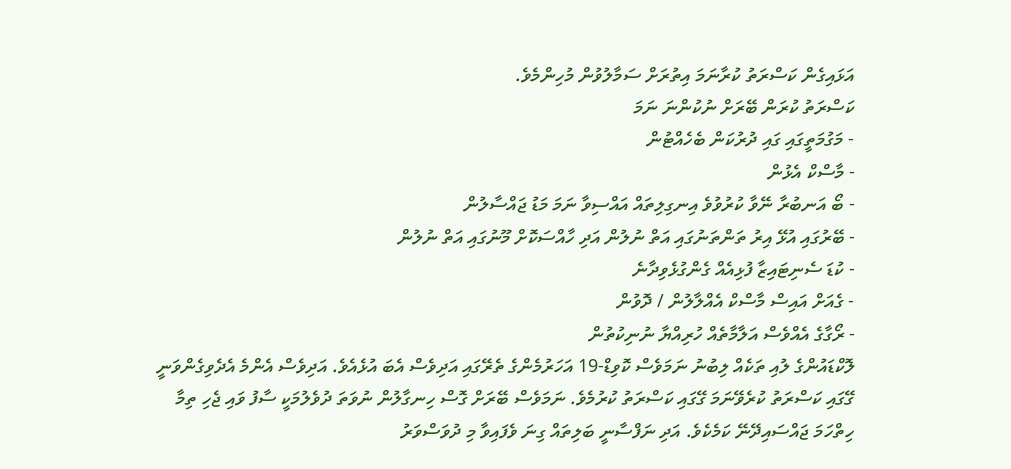އަޅައިގެން ކަސްރަތު ކުރާނަމަ އިތުރަށް ސަމާލުވުން މުހިންމެވެ.
ކަސްރަތު ކުރަން ބޭރަށް ނުކުންނަ ނަމަ
- މަގުމަތީގައި ގައި ދުރުކަން ބެހެއްޓުން
- މާސްކް އެޅުން
- ބޯ އަނބުރާ ނޭވާ ކުރުވުވެ އިނގިލިތައް އައްސިވާ ނަމަ މަޑު ޖައްސާލުން
- ބޭރުގައި އުޅޭ އިރު ތަންތަނުގައި އަތް ނުލުން އަދި ހާއްސަކޮށް މޫނުގައި އަތް ނުލުން
- ކުޑަ ސެނިޓައިޒާ ފުޅިއެއް ގެންގުޅެވިދާނެ
- ގެއަށް އައިސް މާސްކް އެއްލާލުން / ދޮވުން
- ރޯގާގެ އެއްވެސް އަލާމާތެއް ހުރިއްޔާ ނުނިކުތުން
ލޮކްޑައުންގެ ލުއި ތަކެއް ލިބުނު ނަމަވެސް ކޮވިޑް-19 އަހަރުމެންގެ ތެރޭގައި އަދިވެސް އެބަ އުޅެއެވެ. އަދިވެސް އެންމެ އެދެވިގެންވަނީ ގޭގައި ކަސްރަތު ކުރެވޭނަމަ ގޭގައި ކަސްރަތު ކުރުމެވެ. ނަމަވެސް ބޭރަށް ގޮސް ހިނގާލުން ނުވަތަ ދުވެލުމަކީ ސާފު ވައި ޖެހި ތިމާ ހިތްހަމަ ޖައްސައިދޭނޭ ކަމެކެވެ. އަދި ނަފްސާނީ ބަލިތައް ގިނަ ވެފައިވާ މި ދުވަސްވަރު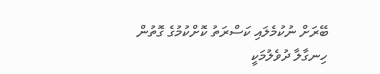ބޭރަށް ނުކުމެލައި ކަސްރަތު ކޮށްކުމުގެ ގޮތުން ހިނގާލާ ދުވެލުމަކީ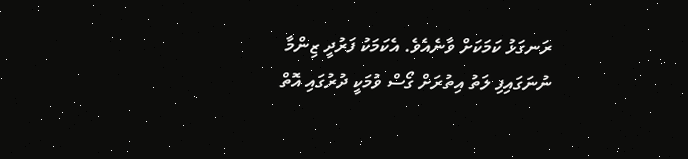ރަނގަޅު ކަމަކަށް ވާނެއެވެ. އެކަމަކު ފަރުދީ ޒިންމާ ނުނަގައިފި ލަތު އިތުރަށް ގޯސް ވުމަކީ ދުރުގައި އޮތް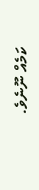ކަމެއް ނޫނެވެ.